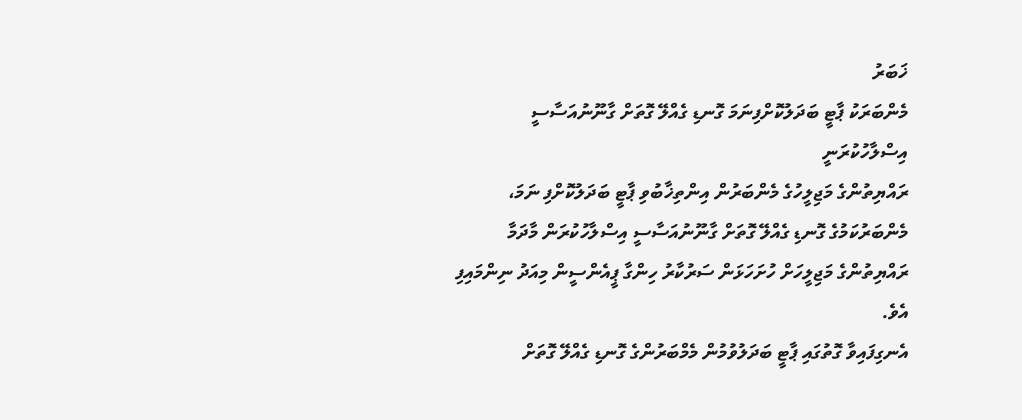ޚަބަރު
މެންބަރަކު ޕާޓީ ބަދަލުކޮށްފިނަމަ ގޮނޑި ގެއްލޭ ގޮތަށް ގާނޫނުއަސާސީ އިސްލާހުކުރަނީ
ރައްޔިތުންގެ މަޖިލީހުގެ މެންބަރުން އިންތިޚާބުވި ޕާޓީ ބަދަލުކޮށްފި ނަމަ، މެންބަރުކަމުގެ ގޮނޑި ގެއްލޭ ގޮތަށް ގާނޫނުއަސާސީ އިސްލާހުކުރަން މާދަމާ ރައްޔިތުންގެ މަޖިލީހަށް ހުށަހަޅަން ސަރުކާރު ހިންގާ ޕީއެންސީން މިއަދު ނިންމައިފި އެވެ.
އެނގިފައިވާ ގޮތުގައި ޕާޓީ ބަދަލުވުމުން މެމްބަރުންގެ ގޮނޑި ގެއްލޭ ގޮތަށް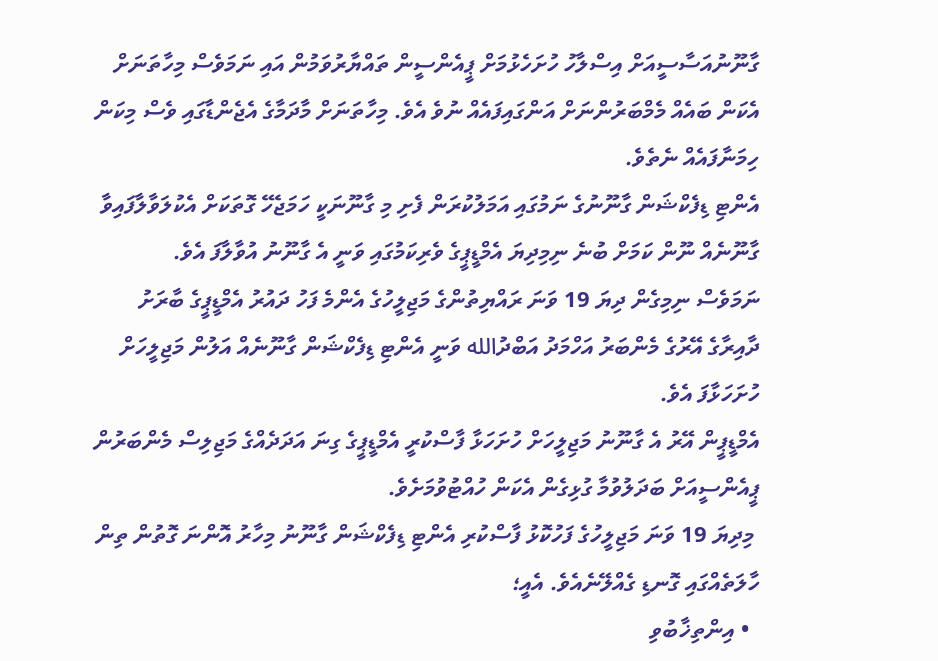ގާނޫނުއަސާސީއަށް އިސްލާހު ހުށަހެޅުމަށް ޕީއެންސީން ތައްޔާރުވަމުން އައި ނަމަވެސް މިހާތަނަށް އެކަން ބައެއް މެމްބަރުންނަށް އަންގައިފައެއް ނުވެ އެވެ. މިހާތަނަށް މާދަމާގެ އެޖެންޑާގައި ވެސް މިކަން ހިމަނާފައެއް ނެތެވެ.
އެންޓި ޑިފެކްޝަން ގާނޫނުގެ ނަމުގައި އަމަލުކުރަން ފެށި މި ގާނޫނަކީ ހަމަޖެހޭ ގޮތަކަށް އެކުލަވާލާފައިވާ ގާނޫނެއް ނޫން ކަމަށް ބުނެ ނިމިދިޔަ އެމްޑީޕީގެ ވެރިކަމުގައި ވަނީ އެ ގާނޫނު އުވާލާފަ އެވެ.
ނަމަވެސް ނިމިގެން ދިޔަ 19 ވަނަ ރައްޔިތުންގެ މަޖިލީހުގެ އެންމެ ފަހު ދައުރު އެމްޑީޕީގެ ބާރަށު ދާއިރާގެ އޭރުގެ މެންބަރު އަހްމަދު އަބްދުالله ވަނީ އެންޓި ޑިފެކްޝަން ގާނޫނެއް އަލުން މަޖިލީހަށް ހުށަހަޅާފަ އެވެ.
އެމްޑީޕީން އޭރު އެ ގާނޫނު މަޖިލީހަށް ހުށަހަޅާ ފާސްކުރީ އެމްޑީޕީގެ ގިނަ އަދަދެއްގެ މަޖިލިސް މެންބަރުން ޕީއެންސީއަށް ބަދަލުވުމާ ގުޅިގެން އެކަން ހުއްޓުވުމަށެވެ.
 މިދިޔަ 19 ވަނަ މަޖިލީހުގެ ފަހުކޮޅު ފާސްކުރި އެންޓި ޑިފެކްޝަން ގާނޫނު މިހާރު އޮންނަ ގޮތުން ތިން ހާލަތެއްގައި ގޮނޑި ގެއްލޭނެއެވެ. އެއީ؛
  • އިންތިޚާބުވި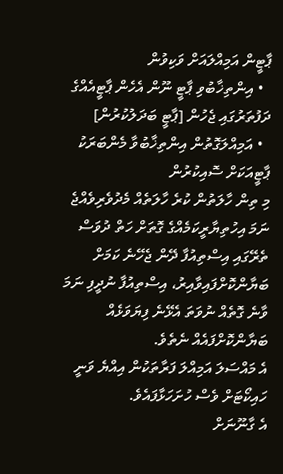ޕާޓީން އަމިއްލައަށް ވަކިވުން
  • އިންތިޚާބުވި ޕާޓީ ނޫން އެހެން ޕާޓީއެއްގެ ދަފުތަރުގައި ޖެހުން [ޕާޓީ ބަދަލުކުރުން]
  • އަމިއްލަގޮތުން އިންތިޚާބުވާ މެންބަރަކު ޕާޓީއަކަށް ސޮއިކުރުން
މި ތިން ހާލަތުން ކުރެ ހާލަތެއް މެދުވެރިވެއްޖެ ނަމަ އިހުތިޔާރީކަމެއްގެ ގޮތަށް ހަތް ދުވަސް ތެރޭގައި އިސްތިއުފާ ދޭން ޖެހޭނެ ކަމަށް ބަޔާންކޮށްފައިވާއިރު، އިސްތިއުފާ ނުދީފި ނަމަ ވާނެ ގޮތެއް ނުވަތަ އެޅޭނެ ފިޔަވަޅެއް ބަޔާންކޮށްފައެއް ނެތެވެ.
އެ މައްސަލަ އަމިއްލަ ފަރާތަކުން އިއްޔެ ވަނީ ހައިކޯޓަށް ވެސް ހުށަހަޅާފައެވެ.
އެ ގާނޫނަށް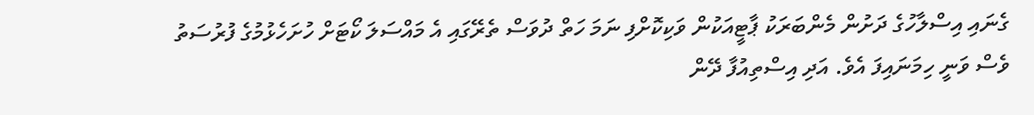ގެނައި އިސްލާހުގެ ދަށުން މެންބަރަކު ޕާޓީއަކުން ވަކިކޮށްފި ނަމަ ހަތް ދުވަސް ތެރޭގައި އެ މައްސަލަ ކޯޓަށް ހުށަހެޅުމުގެ ފުރުސަތު ވެސް ވަނީ ހިމަނައިފަ އެވެ. އަދި އިސްތިއުފާ ދޭން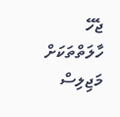ޖެހޭ ހާލަތްތަކަށް މަޖިލިސް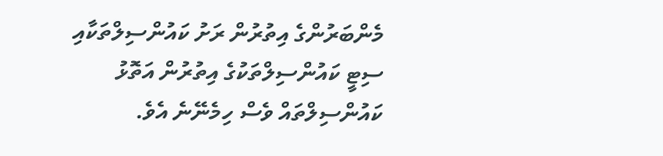މެންބަރުންގެ އިތުރުން ރަށު ކައުންސިލްތަކާއި ސިޓީ ކައުންސިލްތަކުގެ އިތުރުން އަތޮޅު ކައުންސިލްތައް ވެސް ހިމެނޭނެ އެވެ.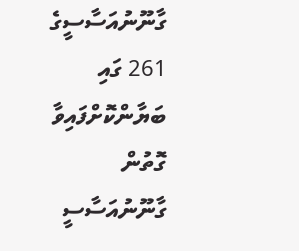ގާނޫނުއަސާސީގެ 261 ގައި ބަޔާންކޮށްފައިވާ ގޮތުން ގާނޫނުއަސާސީ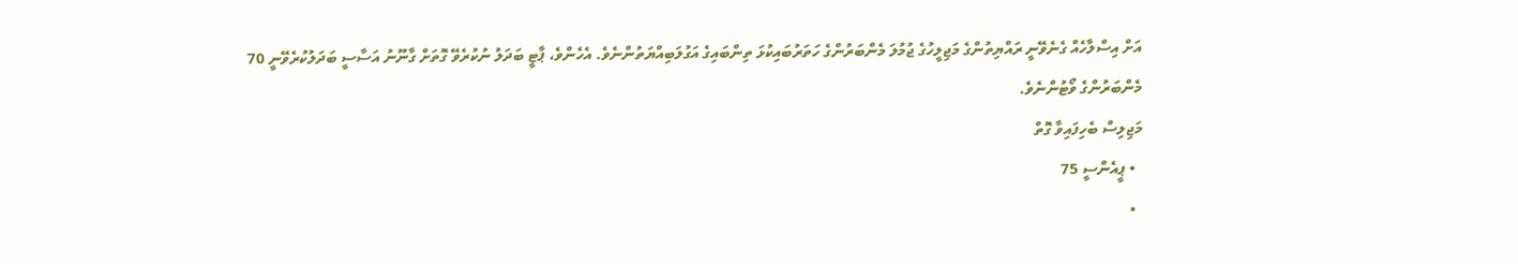އަށް އިސްލާހެއް ގެނެވޭނީ ރައްޔިތުންގެ މަޖިލީހުގެ ޖުމުލަ މެންބަރުންގެ ހަތަރުބައިކުޅަ ތިންބައިގެ އަގުލަބިއްޔަތުންނެވެ. އެހެންވެ، ޕާޓީ ބަދަލު ނުކުރެވޭ ގޮތަށް ގާނޫނު އަސާސީ ބަދަލުކުރެވޭނީ 70 މެންބަރުންގެ ވޯޓުންނެވެ.
މަޖިލިސް ބެހިފައިވާ ގޮތް
  • ޕީއެންސީ 75
  •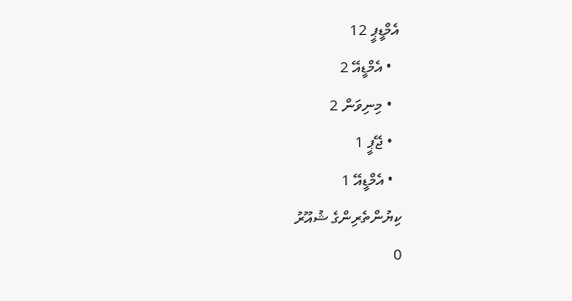އެމްޑީޕީ 12
  • އެމްޑީއޭ 2
  • މިނިވަން 2
  • ޖޭޕީ 1
  • އެމްޑީއޭ 1
ކިޔުންތެރިންގެ ޝުއޫރު
0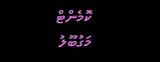ކޮމެންޓް
މަގުބޫލު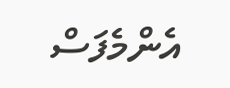އެންމެފަސް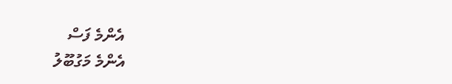އެންމެ ފަސް
އެންމެ މަގުބޫލު